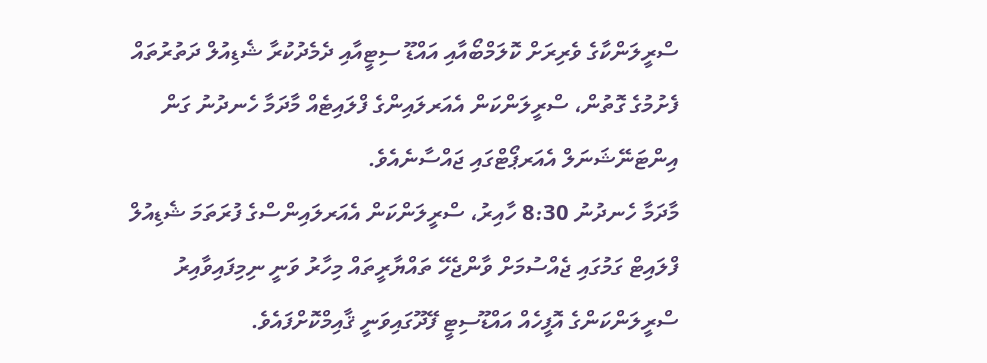ސްރީލަންކާގެ ވެރިރަށް ކޮލަމްބޯއާއި އައްޑޫ ސިޓީއާއި ދެމެދުކުރާ ޝެޑިއުލް ދަތުރުތައް ފެށުމުގެ ގޮތުން، ސްރީލަންކަން އެއަރލައިންގެ ފްލައިޓެއް މާދަމާ ހެނދުނު ގަން އިންޓަނޭޝަނަލް އެއަރޕޯޓްގައި ޖައްސާނެއެވެ.
މާދަމާ ހެނދުނު 8:30 ހާއިރު، ސްރީލަންކަން އެއަރލައިންސްގެ ފުރަތަމަ ޝެޑިއުލް ފްލައިޓް ގަމުގައި ޖެއްސުމަށް ވާންޖެހޭ ތައްޔާރީތައް މިހާރު ވަނީ ނިމިފައިވާއިރު ސްރީލަންކަންގެ އޮފީހެއް އައްޑޫސިޓީ ފޭދޫގައިވަނީ ޤާއިމްކޮށްފައެވެ.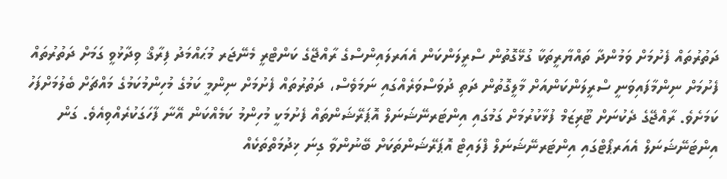ދަތުރުތައް ފެށުމަށް ވަމުންދާ ތައްޔާރީތަކާ ގުޅޭގޮތުން ސްރީލަންކަން އެއަރލައިންސްގެ ރާއްޖޭގެ ކަންޓްރީ މެނޭޖަރ މުޙައްމަދު ފިރާޤް ވިދާޅުވީ ގަމަށް ދަތުރުތައް ފެށުމަށް ނިންމާފައިވަނީ ސްރީލަންކަންއަށް މާލީގޮތުން ދަތި ދުވަސްވަރެއްގައި ނަމަވެސް، ދަތުރުތައް ފެށުމަށް ނިންމީ ކަމުގެ މުހިންމުކަމުގެ މައްޗަށް ބެލުމަށްފަހު ކަމަށެވެ. ރާއްޖޭގެ ދެކުނަށް ޓޫރިޒަމް ފުޅާކުރުމަށް ގަމުގައި އިންޓަރނޭޝަނަލް އޮޕަރޭޝަންތައް ފެށުމަކީ މުހިންމު ކަމެއްކަން އޭނާ ފާހަގަކުރެއްވިއެވެ. ގަން އިންޓަނޭޝަނަލް އެއަރޕޯޓްގައި އިންޓަރނޭޝަނަލް ފްލައިޓް އޮޕަރޭޝަންތަކަށް ބޭނުންވާ ގިނަ ޚިދުމަތްތަކެއް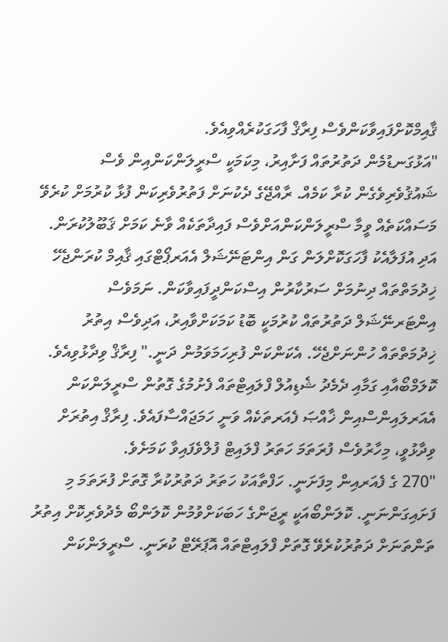ޤާއިމްކޮށްފައިވާކަންވެސް ފިރާޤް ފާހަގަކުރެއްވިއެވެ.
"އަޅުގަނޑުމެން ދަތުރުތައް ފަށާއިރު، މިކަމަކީ ސްރީލަންކަންއިން ވެސް ޝައުޤުވެރިވެގެން ކުރާ ކަމެއް. ރާއްޖޭގެ ދެކުނަށް ފަތުރުވެރިކަން ފުޅާ ކުރުމަށް ކުރެވޭ މަސައްކަތެއް ވީމާ ސްރީލަންކަންއަށްވެސް ފައިދާތަކެއް ވާނެ ކަމަށް ޤަބޫލުކުރަން. އަދި އުފަލާއެކު ފާހަގަކޮށްލަން ގަން އިންޓަނޭޝަލް އެއަރޕޯޓްގައި ޤާއިމް ކުރަންޖެހޭ ޚިދުމަތްތައް ދިނުމަށް ސަރުކާރުން އިސްކަންދީފައިވާކަން. ނަމަވެސް އިންޓަރނޭޝަލް ދަތުރުތައް ކުރުމަކީ ބޮޑު ކަމަކަށްވާއިރު، އަދިވެސް އިތުރު ޚިދުމަތްތައް ހުންނަށްޖެހޭ. އެކަންކަން ފުރިހަމަވަމުން ދަނީ." ފިރާޤް ވިދާޅުވިއެވެ.
ކޮލަމްބޯއާއި ގަމާއި ދެމެދު ޝެޑިއުލް ފްލައިޓްތައް ފެށުމުގެ ގޮތުން ސްރީލަންކަން އެއަރލައިންސްއިން ޚާއްޞަ ފެއަރތަކެއް ވަނީ ހަމަޖައްސާފައެވެ. ފިރާޤް އިތުރަށް ވިދާޅުވީ، މިހާރުވެސް ފުރަތަމަ ހަތަރު ފްލައިޓް ފުލްވެފައިވާ ކަމަށެވެ.
"270 ގެ ފެއަރއިން މިފަށަނީ. ހަފްތާއަކު ހަތަރު ދަތުރުކުރާ ގޮތަށް ފުރަތަމަ މި ފަށައިގަންނަނީ. ކޮލަންބޯއަކީ ރީޖަންގެ ހަބަކަށްވުމުން ކޮލަންބޯ މެދުވެރިކޮށް އިތުރު ތަންތަނަށް ދަތުރުކުރެވޭ ގޮތަށް ފްލައިޓްތައް އޮޕަރޭޓް ކުރަނީ. ސްރީލަންކަން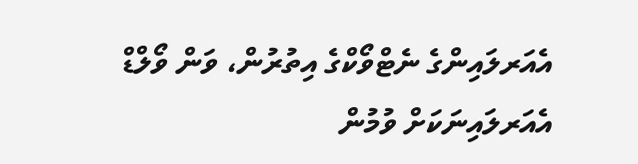އެއަރލައިންގެ ނެޓްވޯކްގެ އިތުރުން، ވަން ވޯލްޑް އެއަރލައިނަކަށް ވުމުން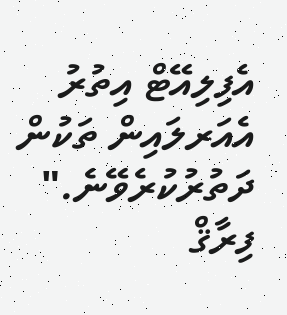އެފިލިއޭޓް އިތުރު އެއަރލައިން ތަކުން ދަތުރުކުރެވޭނެ." ފިރާޤް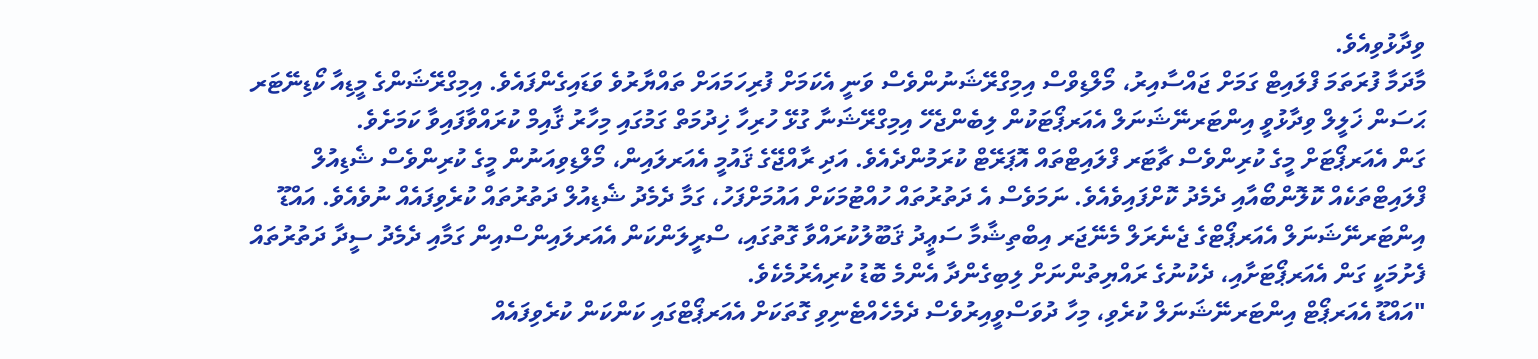ވިދާޅުވިއެވެ.
މާދަމާ ފުރަތަމަ ފްލައިޓް ގަމަށް ޖައްސާއިރު، މޯލްޑިވްސް އިމިގްރޭޝަނުންވެސް ވަނީ އެކަމަށް ފުރިހަމައަށް ތައްޔާރުވެ ވަޑައިގެންފައެވެ. އިމިގްރޭޝަންގެ މީޑިއާ ކޯޑިނޭޓަރ ޙަސަން ޚަލީލް ވިދާޅުވީ އިންޓަރނޭޝަނަލް އެއަރޕޯޓަކުން ލިބެންޖެހޭ އިމިގްރޭޝަނާ ގުޅޭ ހުރިހާ ޚިދުމަތް ގަމުގައި މިހާރު ޤާއިމް ކުރައްވާފައިވާ ކަމަށެވެ.
ގަން އެއަރޕޯޓަށް މީގެ ކުރިންވެސް ޗާޓަރ ފްލައިޓްތައް އޮޕަރޭޓް ކުރަމުންދެއެވެ. އަދި ރާއްޖޭގެ ޤައުމީ އެއަރލައިން، މޯލްޑިވިއަނުން މީގެ ކުރިންވެސް ޝެޑިއުލް ފްލައިޓްތަކެއް ކޮލޮންބޯއާއި ދެމެދު ކޮށްފައިވެއެވެ. ނަމަވެސް އެ ދަތުރުތައް ހުއްޓުމަކަށް އައުމަށްފަހު، ގަމާ ދެމެދު ޝެޑިއުލް ދަތުރުތައް ކުރެވިފައެއް ނުވެއެވެ. އައްޑޫ އިންޓަރނޭޝަނަލް އެއަރޕޯޓްގެ ޖެނެރަލް މެނޭޖަރ އިބްތިޝާމާ ސަޢީދު ޤަބޫލުކުރައްވާ ގޮތުގައި، ސްރީލަންކަން އެއަރލައިންސްއިން ގަމާއި ދެމެދު ސީދާ ދަތުރުތައް ފެށުމަކީ ގަން އެއަރޕޯޓަށާއި، ދެކުނުގެ ރައްޔިތުންނަށް ލިބިގެންދާ އެންމެ ބޮޑު ކުރިއެރުމެކެވެ.
"އައްޑޫ އެއަރޕޯޓް އިންޓަރނޭޝަނަލް ކުރެވި، މިހާ ދުވަސްވީއިރުވެސް ދެމެހެއްޓެނިވި ގޮތަކަށް އެއަރޕޯޓްގައި ކަންކަން ކުރެވިފައެއް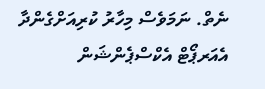ނެތް. ނަމަވެސް މިހާރު ކުރިއަށްގެންދާ އެއަރޕޯޓް އެކްސްޕެންޝަން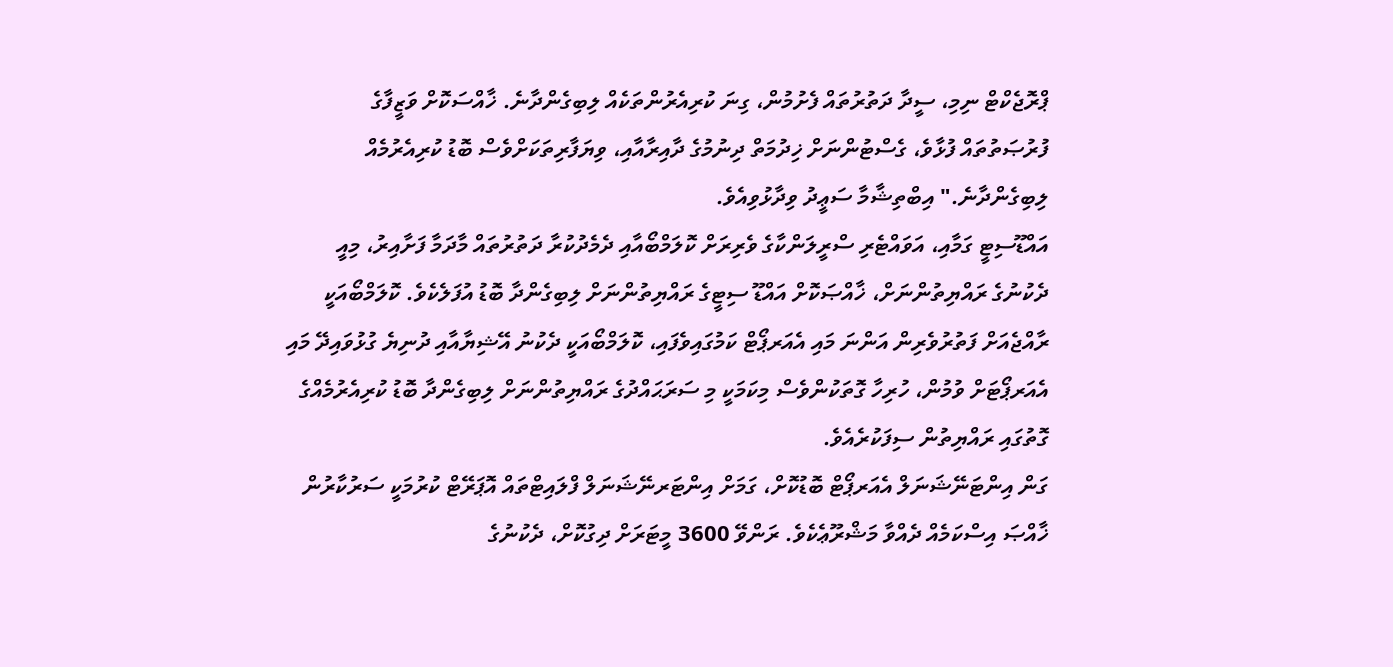ޕްރޮޖެކްޓް ނިމި، ސީދާ ދަތުރުތައް ފެށުމުން، ގިނަ ކުރިއެރުންތަކެއް ލިބިގެންދާނެ. ޚާއްސަކޮށް ވަޒީފާގެ ފުރުޞަތުތައް ފުޅާވެ، ގެސްޓުންނަށް ޚިދުމަތް ދިނުމުގެ ދާއިރާއާއި، ވިޔަފާރިތަކަށްވެސް ބޮޑު ކުރިއެރުމެއް ލިބިގެންދާނެ." އިބްތިޝާމާ ސަޢީދު ވިދާޅުވިއެވެ.
އައްޑޫސިޓީ ގަމާއި، އަވައްޓެރި ސްރީލަންކާގެ ވެރިރަށް ކޮލަމްބޯއާއި ދެމެދުކުރާ ދަތުރުތައް މާދަމާ ފަށާއިރު، މިއީ ދެކުނުގެ ރައްޔިތުންނަށް، ޚާއްޞަކޮށް އައްޑޫ ސިޓީގެ ރައްޔިތުންނަށް ލިބިގެންދާ ބޮޑު އުފަލެކެވެ. ކޮލަމްބޯއަކީ ރާއްޖެއަށް ފަތުރުވެރިން އަންނަ މައި އެއަރޕޯޓް ކަމުގައިވެފައި، ކޮލަމްބޯއަކީ ދެކުނު އޭޝިޔާއާއި ދުނިޔެ ގުޅުވައިދޭ މައި އެއަރޕޯޓަށް ވުމުން، ހުރިހާ ގޮތަކުންވެސް މިކަމަކީ މި ސަރަޙައްދުގެ ރައްޔިތުންނަށް ލިބިގެންދާ ބޮޑު ކުރިއެރުމެއްގެ ގޮތުގައި ރައްޔިތުން ސިފަކުރެއެވެ.
ގަން އިންޓަނޭޝަނަލް އެއަރޕޯޓް ބޮޑުކޮށް، ގަމަށް އިންޓަރނޭޝަނަލް ފްލައިޓްތައް އޮޕަރޭޓް ކުރުމަކީ ސަރުކާރުން ޚާއްޞަ އިސްކަމެއް ދެއްވާ މަޝްރޫޢެކެވެ. ރަންވޭ 3600 މީޓަރަށް ދިގުކޮށް، ދެކުނުގެ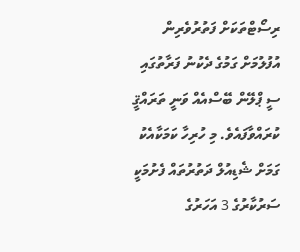ރިސޯޓްތަކަށް ފަތުރުވެރިން އުފުލުމަށް ގަމުގެ ދެކުނު ފަރާތުގައި ސީ ޕްލޭން ބޭސްއެއް ވަނީ ތަރައްޤީ ކުރައްވާފައެވެ. މި ހުރިހާ ކަމަކާއެކު ގަމަށް ޝެޑިއުލް ދަތުރުތައް ފެށުމަކީ ސަރުކާރުގެ 3 އަހަރުގެ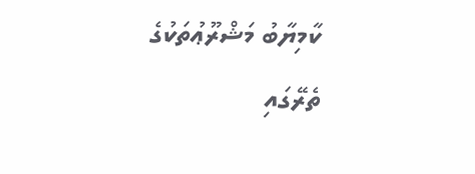ކާމިޔާބު މަޝްރޫޢުތަކުގެ ތެރޭގައި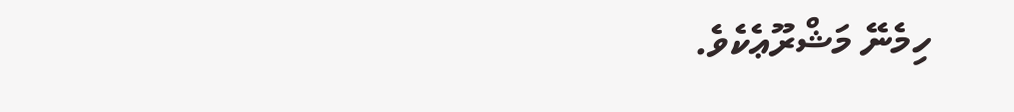ހިމެނޭ މަޝްރޫޢެކެވެ.